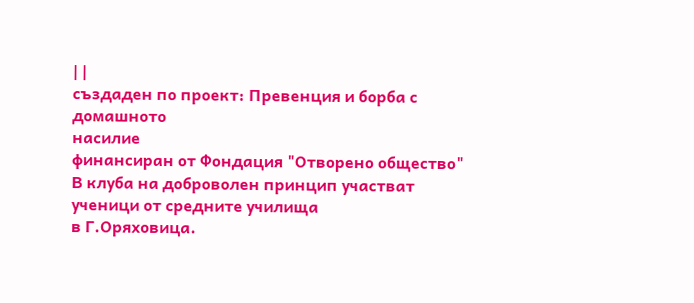| |
създаден по проект: Превенция и борба с домашното
насилие
финансиран от Фондация "Отворено общество"
В клуба на доброволен принцип участват ученици от средните училища
в Г.Оряховица.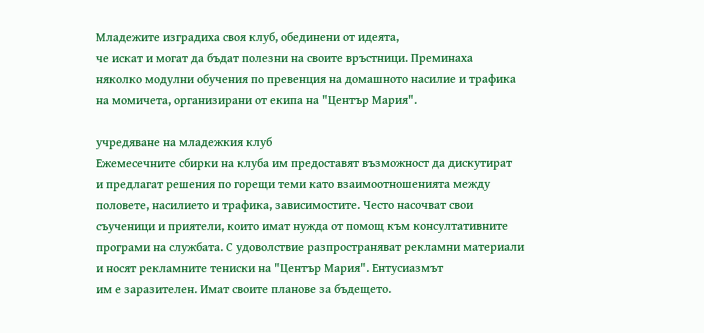Младежите изградиха своя клуб, обединени от идеята,
че искат и могат да бъдат полезни на своите връстници. Преминаха
няколко модулни обучения по превенция на домашното насилие и трафика
на момичета, организирани от екипа на "Център Мария".

учредяване на младежкия клуб
Ежемесечните сбирки на клуба им предоставят възможност да дискутират
и предлагат решения по горещи теми като взаимоотношенията между
половете, насилието и трафика, зависимостите. Често насочват свои
съученици и приятели, които имат нужда от помощ към консултативните
програми на службата. С удоволствие разпространяват рекламни материали
и носят рекламните тениски на "Център Мария". Ентусиазмът
им е заразителен. Имат своите планове за бъдещето.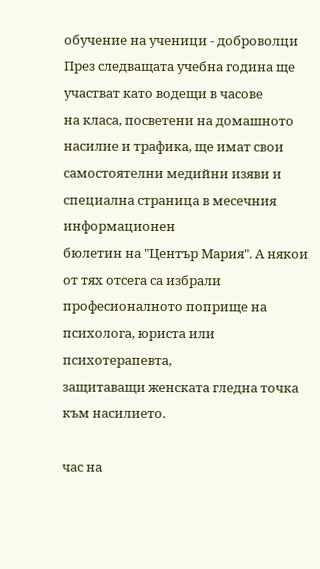обучение на ученици - доброволци
През следващата учебна година ще участват като водещи в часове
на класа, посветени на домашното насилие и трафика, ще имат свои
самостоятелни медийни изяви и специална страница в месечния информационен
бюлетин на "Център Мария". А някои от тях отсега са избрали
професионалното поприще на психолога, юриста или психотерапевта,
защитаващи женската гледна точка към насилието.

час на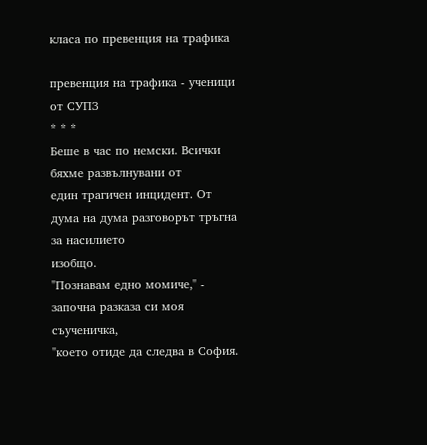класа по превенция на трафика

превенция на трафика - ученици от СУПЗ
* * *
Беше в час по немски. Всички бяхме развълнувани от
един трагичен инцидент. От дума на дума разговорът тръгна за насилието
изобщо.
"Познавам едно момиче," - започна разказа си моя съученичка,
"което отиде да следва в София.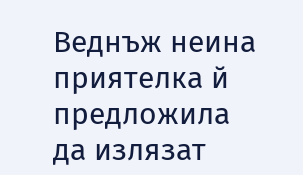Веднъж неина приятелка й предложила
да излязат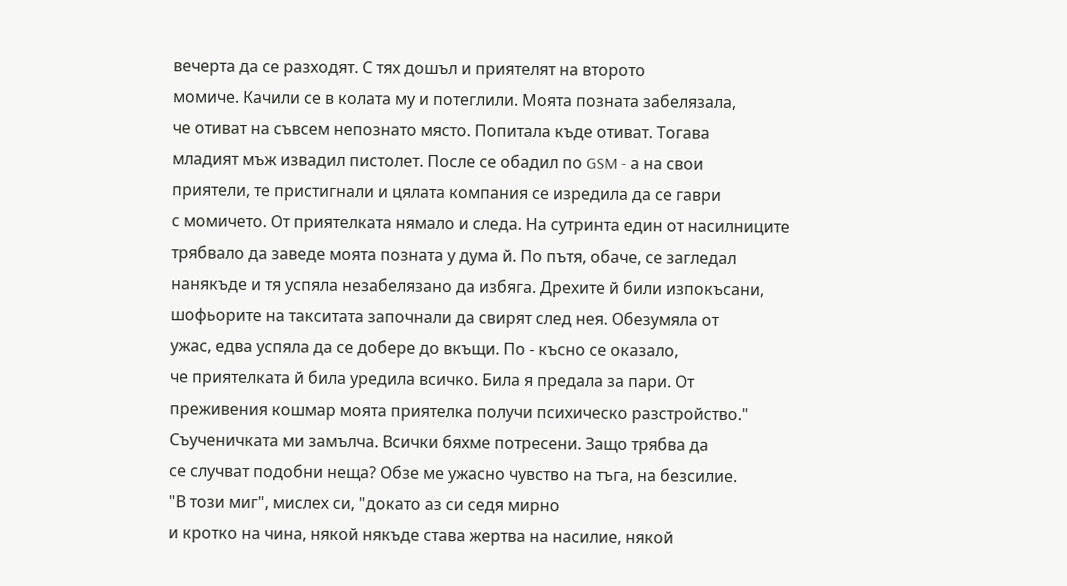вечерта да се разходят. С тях дошъл и приятелят на второто
момиче. Качили се в колата му и потеглили. Моята позната забелязала,
че отиват на съвсем непознато място. Попитала къде отиват. Тогава
младият мъж извадил пистолет. После се обадил по GSM - а на свои
приятели, те пристигнали и цялата компания се изредила да се гаври
с момичето. От приятелката нямало и следа. На сутринта един от насилниците
трябвало да заведе моята позната у дума й. По пътя, обаче, се загледал
нанякъде и тя успяла незабелязано да избяга. Дрехите й били изпокъсани,
шофьорите на такситата започнали да свирят след нея. Обезумяла от
ужас, едва успяла да се добере до вкъщи. По - късно се оказало,
че приятелката й била уредила всичко. Била я предала за пари. От
преживения кошмар моята приятелка получи психическо разстройство."
Съученичката ми замълча. Всички бяхме потресени. Защо трябва да
се случват подобни неща? Обзе ме ужасно чувство на тъга, на безсилие.
"В този миг", мислех си, "докато аз си седя мирно
и кротко на чина, някой някъде става жертва на насилие, някой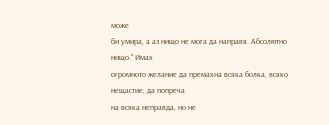може
би умира, а аз нищо не мога да направя. Абсолютно нищо." Имах
огромното желание да премахна всяка болка, всяко нещастие, да попреча
на всяка неправда, но не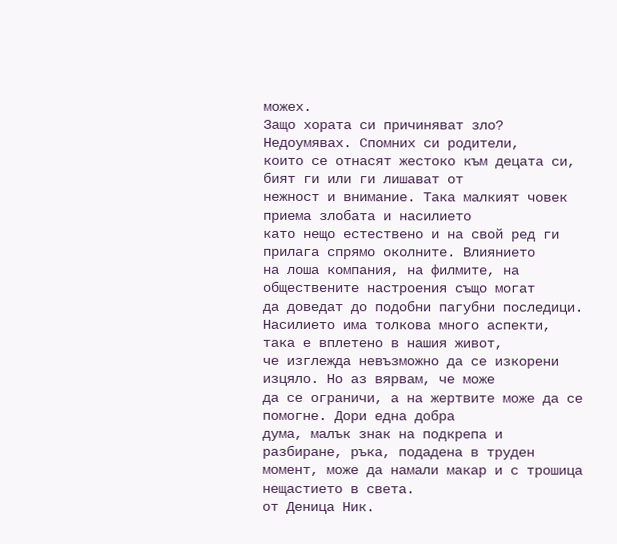можех.
Защо хората си причиняват зло? Недоумявах. Спомних си родители,
които се отнасят жестоко към децата си, бият ги или ги лишават от
нежност и внимание. Така малкият човек приема злобата и насилието
като нещо естествено и на свой ред ги прилага спрямо околните. Влиянието
на лоша компания, на филмите, на обществените настроения също могат
да доведат до подобни пагубни последици.
Насилието има толкова много аспекти, така е вплетено в нашия живот,
че изглежда невъзможно да се изкорени изцяло. Но аз вярвам, че може
да се ограничи, а на жертвите може да се помогне. Дори една добра
дума, малък знак на подкрепа и разбиране, ръка, подадена в труден
момент, може да намали макар и с трошица нещастието в света.
от Деница Ник.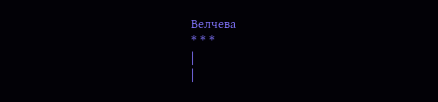Велчева
* * *
|
|